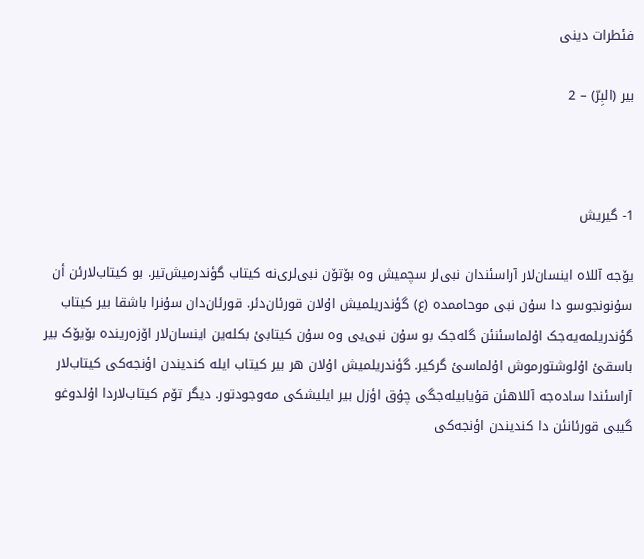فئطرات دینی

بیر (البِرّ) – 2



1- گیریش

یۆجە آللاە اینسان‌لار آراسئندان نبی‌لر سچمیش وە بۆتۆن نبی‌لری‌نە کیتاب گؤندرمیش‌تیر. بو کیتاب‌لارئن أن سۇنونجوسو دا سۇن نبی موحاممدە (ع) گؤندریلمیش اۇلان قورئان‌دئر. قورئان‌دان سۇنرا باشقا بیر کیتاب گؤندریلمەیەجک اۇلماسئنئن گلەجک بو سۇن نبی‌یی وە سۇن کیتابئ بکلەین اینسان‌لار اۆزەریندە بۆیۆک بیر باسقئ اۇلوشتورموش اۇلماسئ گرکیر. گؤندریلمیش اۇلان هر بیر کیتاب ایلە کندیندن اؤنجەکی کیتاب‌لار آراسئندا سادەجە آللاهئن قۇیابیلەجگی چۇق اؤزل بیر ایلیشکی مەوجودتور. دیگر تۆم کیتاب‌لاردا اۇلدوغو گیبی قورئانئن دا کندیندن اؤنجەکی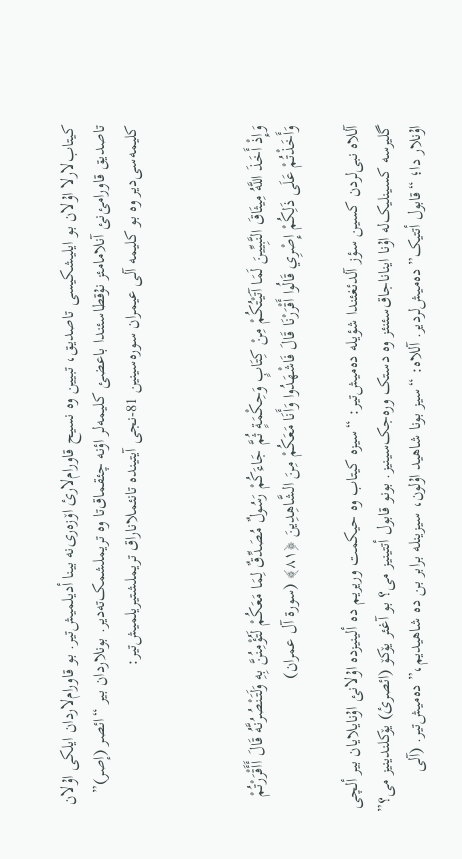کیتاب‌لارلا اۇلان بو ایلیشکیسی تاصدیق، تبیین وە نسیح قاورام‌لارئ اۆزەری‌نە بینا أدیلمیش‌تیر. بو قاورام‌لاردان ایلکی اۇلان تاصدیق قاورامئ‌نئ آنلامامئز نۇقطاسئندا باعضئ کلیمەلر اؤنە چئقماق‌تا وە تریملشمک‌تەدیر. بونلاردان بیر “ائصر (إصر)” کلیمەسی‌دیر وە بو کلیمە آلی عیمران سورەسینین 81-نجی آیتیندە تانئملاناراق تریملشتیریلمیش‌تیر:



وَإِذْ أَخَذَ اللَّهُ مِيثَاقَ النَّبِيِّينَ لَمَا آتَيْتُكُمْ مِنْ كِتَابٍ وَحِكْمَةٍ ثُمَّ جَاءَكُمْ رَسُولٌ مُصَدِّقٌ لِمَا مَعَكُمْ لَتُؤْمِنُنَّ بِهِ وَلَتَنْصُرُنَّهُ قَالَ أَأَقْرَرْتُمْ وَأَخَذْتُمْ عَلَى ذَلِكُمْ إِصْرِي قَالُوا أَقْرَرْنَا قَالَ فَاشْهَدُوا وَأَنَا مَعَكُمْ مِنَ الشَّاهِدِينَ ﴿۸۱﴾ (سورة آل عمران)

آللاە نبی‌لردن کسین سؤز آلدئغئندا شؤیلە دەمیش‌تیر: “سیزە کیتاب وە حیکمت وریریم دە ألینیزدە اۇلانئ اۇنایلایان بیر ألچی گلیرسە کسینلیک‌لە اۇنا ایناناجاق‌سئنئز وە دستک ورەجک‌سینیز. بونو قابول أتتینیز می؟ بو آغئر یۆکۆ (ائصرئ) یۆکلندینیز می؟” اۇنلار دا؛ “قابول أتتیک” دەمیش‌لردیر. آللاە: “سیز بونا شاهید اۇلون، سیزینلە برابر بن دە شاهیدیم،” دەمیش‌تیر. (آلی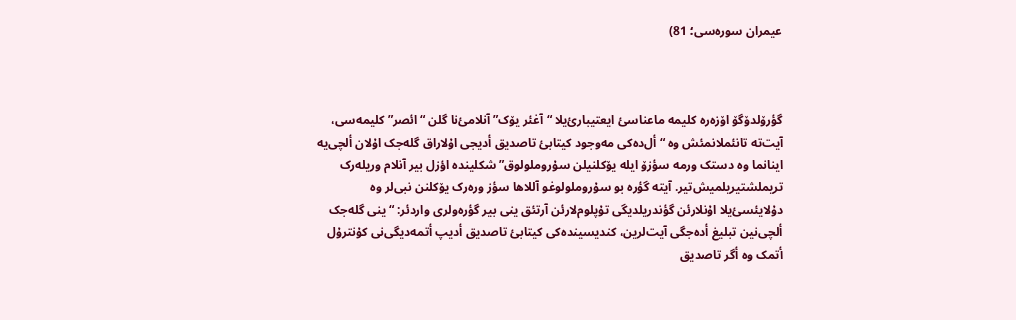عیمران سورەسی؛ 81)



گؤرۆلدۆگۆ اۆزەرە کلیمە ماعناسئ ایعتیبارئ‌یلا “آغئر یۆک” آنلامئ‌نا گلن “ائصر” کلیمەسی، آیت‌تە تانئملانمئش وە “أل‌دەکی مەوجود کیتابئ تاصدیق أدیجی اۇلاراق گلەجک اۇلان ألچی‌یە اینانما وە دستک ورمە سؤزۆ ایلە یۆکلنیلن سۇروملولوق” شکلیندە اؤزل بیر آنلام وریلەرک تریملشتیریلمیش‌تیر. آیتە گؤرە بو سۇروملولوغو آللاها سؤز ورەرک یۆکلنن نبی‌لر وە دۇلایئسئ‌یلا اۇنلارئن گؤندریلدیگی تۇپلوم‌لارئن آرتئق ینی بیر گؤرەولری واردئر: “ینی گلەجک ألچی‌نین تبلیغ أدەجگی آیت‌لرین، کندیسیندەکی کیتابئ تاصدیق أدیپ أتمەدیگی‌نی کۇنترۇل أتمک وە أگر تاصدیق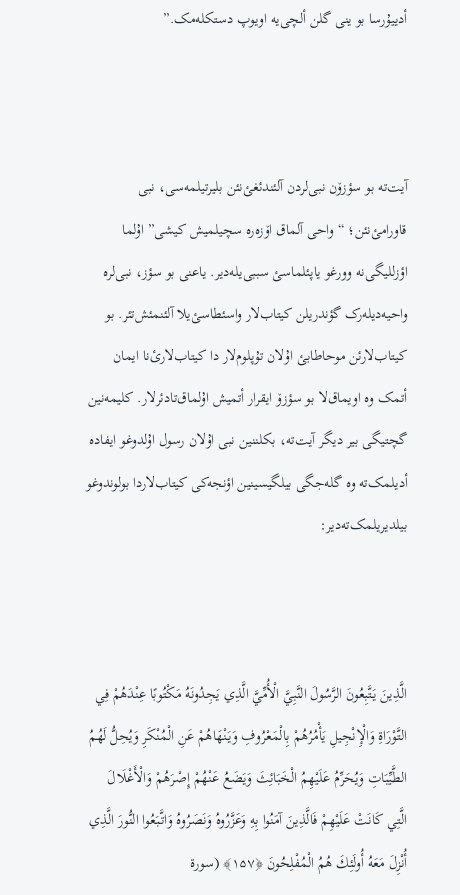أدییۇرسا بو ینی گلن ألچی‌یە اویوپ دستکلەمک.”



آیت‌تە بو سؤزۆن نبی‌لردن آلئندئغئ‌نئن بلیرتیلمەسی، نبی قاورامئ‌نئن؛ “واحی آلماق اۆزەرە سچیلمیش کیشی” اۇلما اؤزللیگی‌نە وورغو یاپئلماسئ سببی‌یلەدیر. یاعنی بو سؤز، نبی‌لرە واحیەدیلەرک گؤندریلن کیتاب‌لار واسئطاسئ‌یلا آلئنمئش‌تئر. بو کیتاب‌لارئن موحاطابئ اۇلان تۇپلوم‌لار دا کیتاب‌لارئ‌نا ایمان أتمک وە اویماق‌لا بو سؤزۆ ایقرار أتمیش اۇلماق‌تادئرلار. کلیمەنین گچتیگی بیر دیگر آیت‌تە، بکلننین نبی اۇلان رسول اۇلدوغو ایفادە أدیلمک‌تە وە گلەجگی بیلگیسینین اؤنجەکی کیتاب‌لاردا بولوندوغو بیلدیریلمک‌تەدیر:



الَّذِينَ يَتَّبِعُونَ الرَّسُولَ النَّبِيَّ الْأُمِّيَّ الَّذِي يَجِدُونَهُ مَكْتُوبًا عِنْدَهُمْ فِي التَّوْرَاةِ وَالْإِنْجِيلِ يَأْمُرُهُمْ بِالْمَعْرُوفِ وَيَنْهَاهُمْ عَنِ الْمُنْكَرِ وَيُحِلُّ لَهُمُ الطَّيِّبَاتِ وَيُحَرِّمُ عَلَيْهِمُ الْخَبَائِثَ وَيَضَعُ عَنْهُمْ إِصْرَهُمْ وَالْأَغْلَالَ الَّتِي كَانَتْ عَلَيْهِمْ فَالَّذِينَ آمَنُوا بِهِ وَعَزَّرُوهُ وَنَصَرُوهُ وَاتَّبَعُوا النُّورَ الَّذِي أُنْزِلَ مَعَهُ أُولَئِكَ هُمُ الْمُفْلِحُونَ ﴿۱۵۷﴾ (سورة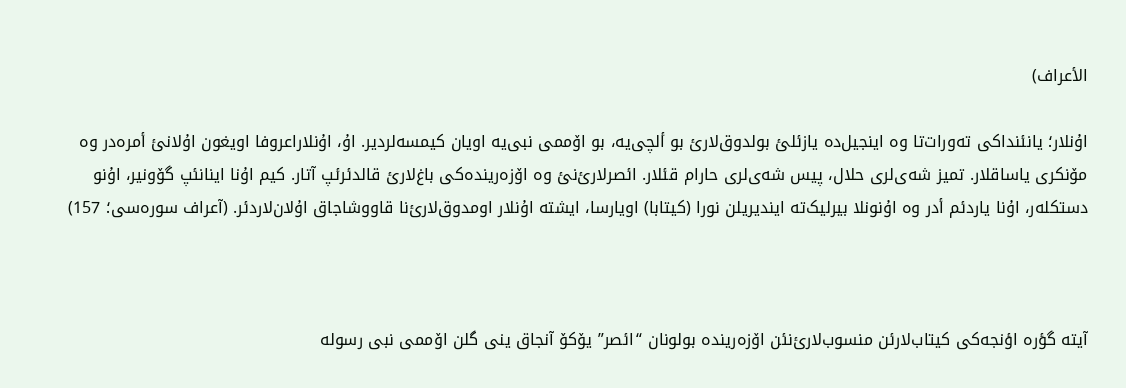الأعراف)

اۇنلار؛ یانئنداکی تەورات‌تا وە اینجیل‌دە یازئلئ بولدوق‌لارئ بو ألچی‌یە، بو اۆممی نبی‌یە اویان کیمسەلردیر. اۇ، اۇنلاراعروفا اویغون اۇلانئ أمرەدر وە مۆنکری یاساقلار. تمیز شەی‌لری حلال، پیس شەی‌لری حارام قئلار. ائصرلارئ‌نئ وە اۆزەریندەکی باغ‌لارئ قالدئرئپ آتار. کیم اۇنا اینانئپ گۆونیر، اۇنو دستکلەر، اۇنا یاردئم أدر وە اۇنونلا بیرلیک‌تە ایندیریلن نورا (کیتابا) اویارسا، ایشتە اۇنلار اومدوق‌لارئ‌نا قاووشاجاق اۇلان‌لاردئر. (آعراف سورەسی؛ 157)



آیتە گؤرە اؤنجەکی کیتاب‌لارئن منسوب‌لارئ‌نئن اۆزەریندە بولونان “ائصر” یۆکۆ آنجاق ینی گلن اۆممی نبی رسولە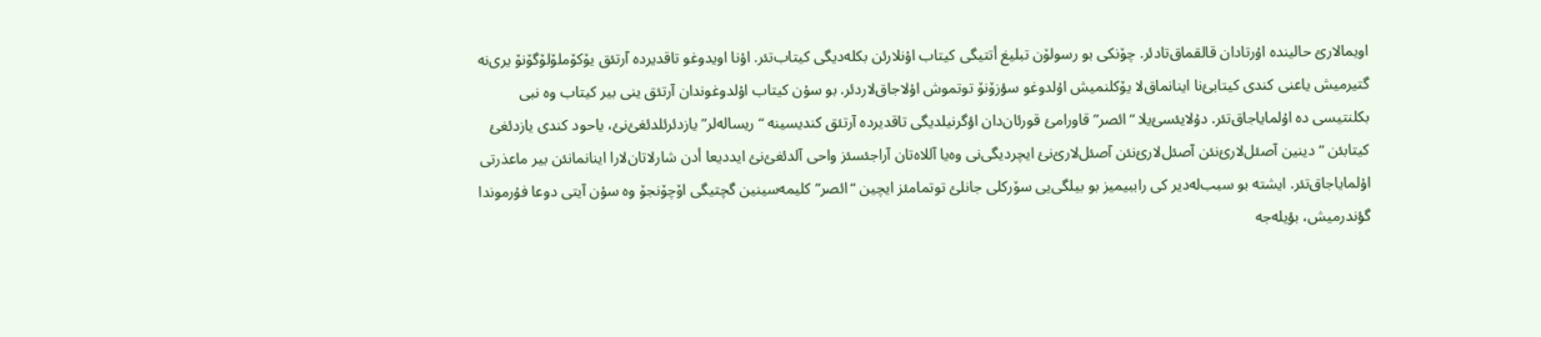اویمالارئ حالیندە اۇرتادان قالقماق‌تادئر. چۆنکی بو رسولۆن تبلیغ أتتیگی کیتاب اۇنلارئن بکلەدیگی کیتاب‌تئر. اۇنا اویدوغو تاقدیردە آرتئق یۆکۆملۆلۆگۆنۆ یری‌نە گتیرمیش یاعنی کندی کیتابئ‌نا اینانماق‌لا یۆکلنمیش اۇلدوغو سؤزۆنۆ توتموش اۇلاجاق‌لاردئر. بو سۇن کیتاب اۇلدوغوندان آرتئق ینی بیر کیتاب وە نبی بکلنتیسی دە اۇلمایاجاق‌تئر. دۇلایئسئ‌یلا “ائصر” قاورامئ قورئان‌دان اؤگرنیلدیگی تاقدیردە آرتئق کندیسینە “ریسالەلر” یازدئرئلدئغئ‌نئ، یاحود کندی یازدئغئ کیتابئن “دینین آصئل‌لارئ‌نئن آصئل‌لارئ‌نئن آصئل‌لارئ‌نئ ایچردیگی‌نی وەیا آللاەتان آراجئسئز واحی آلدئغئ‌نئ ایددیعا أدن شارلاتان‌لارا اینانمانئن بیر ماعذرتی اۇلمایاجاق‌تئر. ایشتە بو سبب‌لەدیر کی راببیمیز بو بیلگی‌یی سۆرکلی جانلئ توتمامئز ایچین “ائصر” کلیمەسینین گچتیگی اۆچۆنجۆ وە سۇن آیتی دوعا فۇرموندا گؤندرمیش، بؤیلەجە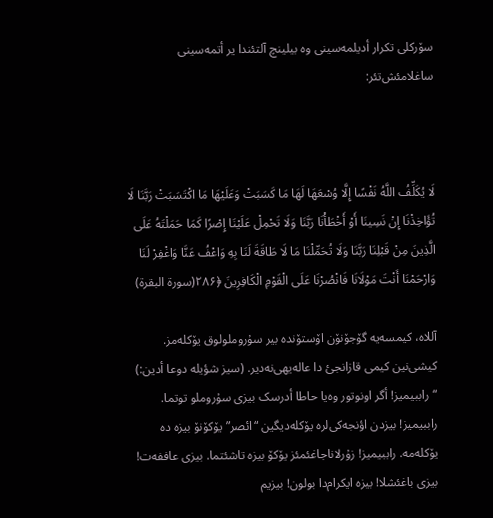سۆرکلی تکرار أدیلمەسینی وە بیلینچ آلتئندا یر أتمەسینی ساغلامئش‌تئر:



لَا يُكَلِّفُ اللَّهُ نَفْسًا إِلَّا وُسْعَهَا لَهَا مَا كَسَبَتْ وَعَلَيْهَا مَا اكْتَسَبَتْ رَبَّنَا لَا تُؤَاخِذْنَا إِنْ نَسِينَا أَوْ أَخْطَأْنَا رَبَّنَا وَلَا تَحْمِلْ عَلَيْنَا إِصْرًا كَمَا حَمَلْتَهُ عَلَى الَّذِينَ مِنْ قَبْلِنَا رَبَّنَا وَلَا تُحَمِّلْنَا مَا لَا طَاقَةَ لَنَا بِهِ وَاعْفُ عَنَّا وَاغْفِرْ لَنَا وَارْحَمْنَا أَنْتَ مَوْلَانَا فَانْصُرْنَا عَلَى الْقَوْمِ الْكَافِرِينَ ﴿۲۸۶(سورة البقرة)

آللاە، کیمسەیە گۆجۆنۆن اۆستۆندە بیر سۇروملولوق یۆکلەمز. کیشی‌نین کیمی قازانجئ دا عالەیهی‌نەدیر. (سیز شؤیلە دوعا أدین:) “راببیمیز! أگر اونوتور وەیا حاطا أدرسک بیزی سۇروملو توتما. راببیمیز! بیزدن اؤنجەکی‌لرە یۆکلەدیگین “ائصر” یۆکۆنۆ بیزە دە یۆکلەمە. راببیمیز! زۇرلاناجاغئمئز یۆکۆ بیزە تاشئتما. بیزی عاففەت! بیزی باغئشلا! بیزە ایکرام‌دا بولون! بیزیم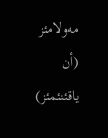مەولامئز (أن یاقئنئمئز)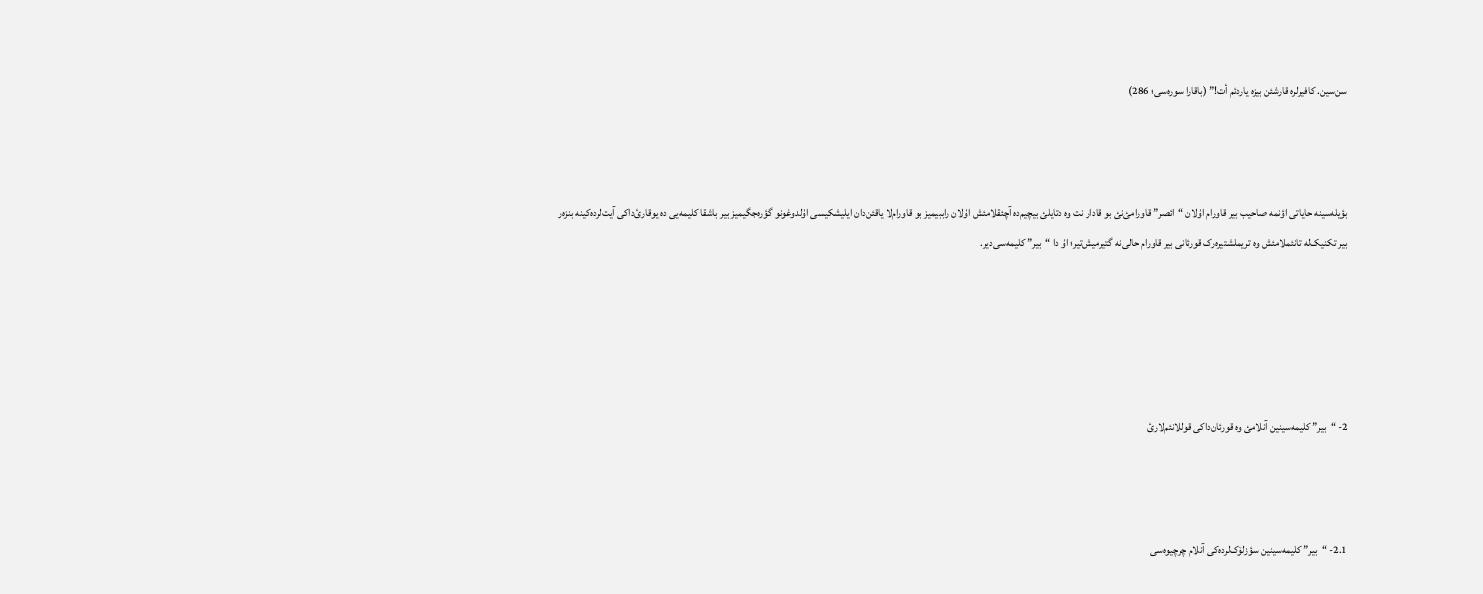سن‌سین. کافیرلرە قارشئن بیزە یاردئم أت!” (باقارا سورەسی؛ 286)



بؤیلەسینە حایاتی اؤنمە صاحیب بیر قاورام اۇلان “ائصر” قاورامئ‌نئ بو قادار نت وە دتایلئ بیچیم‌دە آچئقلامئش اۇلان راببیمیز بو قاورام‌لا یاقئن‌دان ایلیشکیسی اۇلدوغونو گؤرەجگیمیز بیر باشقا کلیمەیی دە یوقارئ‌داکی آیت‌لردەکینە بنزەر بیر تکنیک‌لە تانئملامئش وە تریملشتیرەرک قورئانی بیر قاورام حالی‌نە گتیرمیش‌تیر؛ اۇ دا “بیر” کلیمەسی‌دیر.





2- “بیر” کلیمەسینین آنلامئ وە قورئان‌داکی قوللانئم‌لارئ



2.1- “بیر” کلیمەسینین سؤزلۆک‌لردەکی آنلام چرچیوەسی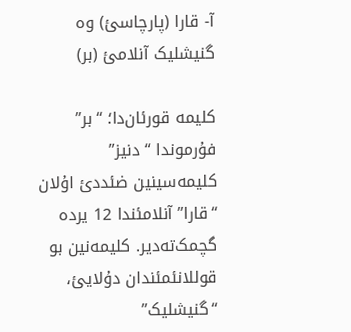آ- قارا (پارچاسئ) وە گنیشلیک آنلامئ (بر)

کلیمە قورئان‌دا؛ “بر” فۇرموندا “دنیز” کلیمەسینین ضئددئ اۇلان “قارا” آنلامئندا 12 یردە گچمک‌تەدیر. کلیمەنین بو قوللانئمئندان دۇلایئ، “گنیشلیک”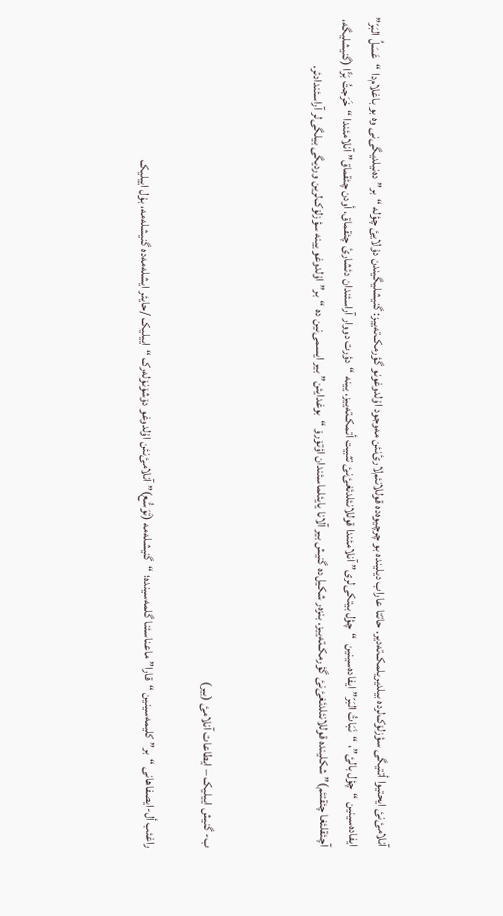آنلامئ‌نئ ایحتیوا أتتیگی سؤزلۆک‌لردە بیلدیریلمک‌تەدیر. حاتتا عاراب دیلیندە بو چرچیوەدە قوللانئم‌لارئ‌نئن مەوجود اۇلدوغونو گؤرمک‌تەییز: گنیشلیگیندن دۇلایئ چؤلە “بر” دەنیلدیگی‌نی وە بو باغلام‌دا “عَسَلُ البَرّ” ایفادەسینین “چؤل بالئ”، “نَبَاتُ البَرّ” ایفادەسینین  “چؤل بیتکی‌لری” آنلامئندا قوللانئلدئغئ‌نئ تثبیت أتمک‌تەییز. یینە “دؤرت دووار آراسئندان دئشارئ چئقماق، أودن چئقماق” آنلامئندا “خَرَجتُ بَرًّا (گنیشلیگە، آچئقلئغا چئقتئم)” شکلیندە قوللانئلدئغئ‌نئ گؤرمک‌تەییز. بنزەر شکیل‌دە گنیش بیر آلانا یایئلماسئندان اؤتۆرۆ “بوغدایئن” بیر ایسمی‌نین دە “بر” اۇلدوغو یینە سؤزلۆک‌لرین وردیگی بیلگی‌لر آراسئندادئر.



ب- گنیش اییلیک – ایطاعات آنلامئ (بیر)

راغئب أل-ایصفاهانی “بر” کلیمەسینین “قارا” ماعناسئنا گلمەسیندە؛ “گنیشلەمە (تَوَسُّع)” آنلامئ‌نئن اۇلدوغو دۆشۆنۆلەرک “اییلیک /حایئر ایشلەمەدە گنیشلەمە، بۇل اییلیک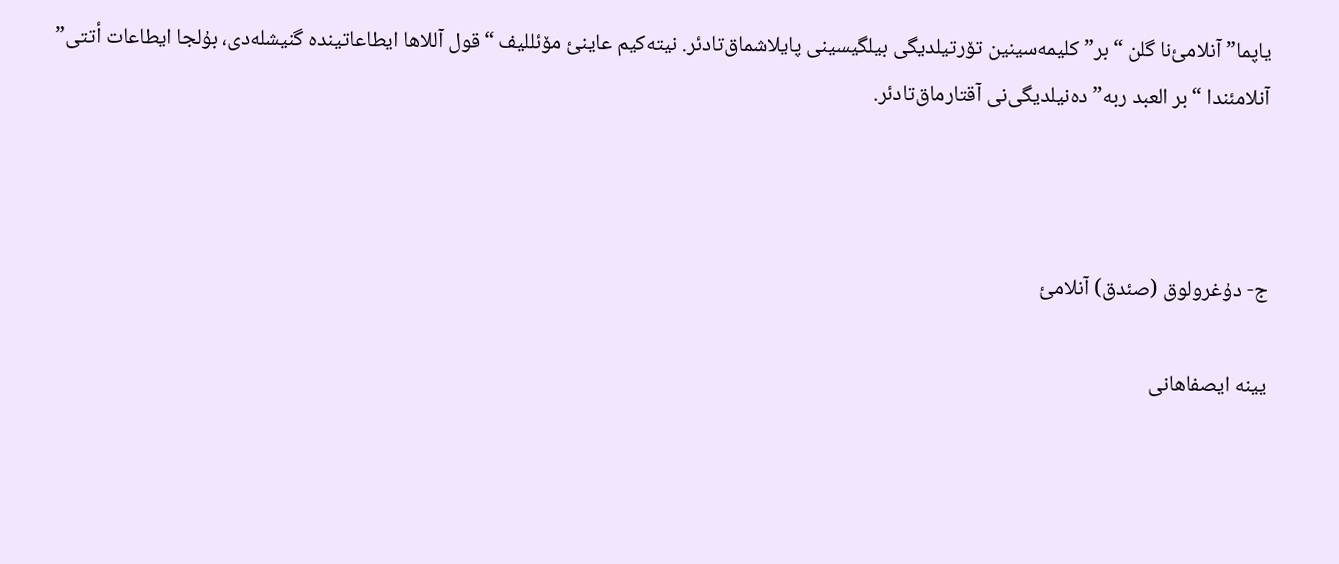یاپما” آنلامئ‌نا گلن “بر” کلیمەسینین تۆرتیلدیگی بیلگیسینی پایلاشماق‌تادئر. نیتەکیم عاینئ مۆئللیف “قول آللاها ایطاعاتیندە گنیشلەدی، بۇلجا ایطاعات أتتی” آنلامئندا “بر العبد ربە” دەنیلدیگی‌نی آقتارماق‌تادئر.



ج- دۇغرولوق (صئدق) آنلامئ

یینە ایصفاهانی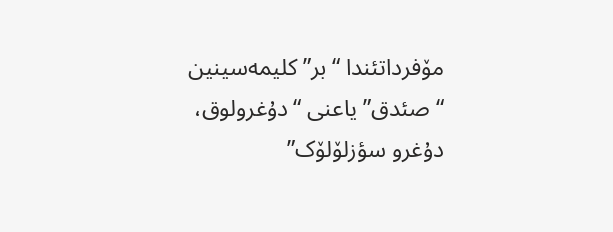مۆفرداتئندا “بر” کلیمەسینین “صئدق” یاعنی “دۇغرولوق، دۇغرو سؤزلۆلۆک”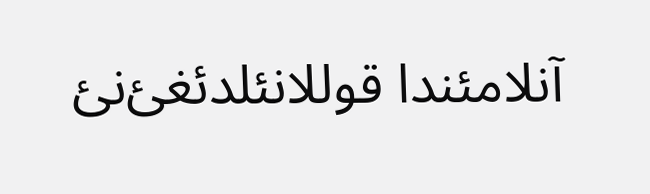آنلامئندا قوللانئلدئغئ‌نئ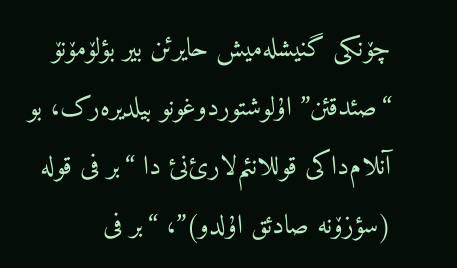چۆنکی گنیشلەمیش حایرئن بیر بؤلۆمۆنۆ “صئدقئن” اۇلوشتوردوغونو بیلدیرەرک، بو آنلام‌داکی قوللانئم‌لارئ‌نئ دا “بر فی قولە (سؤزۆنە صادئق اۇلدو)”، “بر فی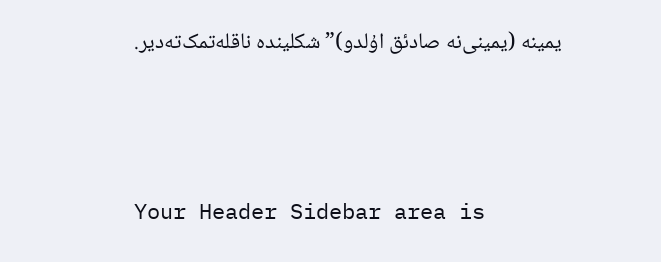یمینە (یمینی‌نە صادئق اۇلدو)” شکلیندە ناقلەتمک‌تەدیر.



Your Header Sidebar area is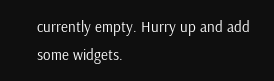currently empty. Hurry up and add some widgets.